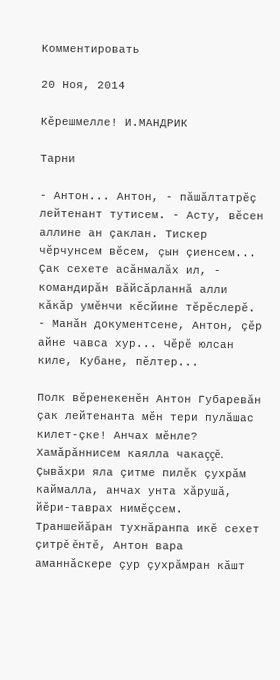Комментировать

20 Ноя, 2014

Кĕрешмелле! И.МАНДРИК

Тарни

- Антон... Антон, - пăшăлтатрĕç лейтенант тутисем. - Асту, вĕсен аллине ан çаклан. Тискер чĕрчунсем вĕсем, çын çиенсем... Çак сехете асăнмалăх ил, - командирăн вăйсăрланнă алли кăкăр умĕнчи кĕсйине тĕрĕслерĕ. - Манăн документсене, Антон, çĕр айне чавса хур... Чĕрĕ юлсан киле, Кубане, пĕлтер...

Полк вĕренекенĕн Антон Губаревăн çак лейтенанта мĕн тери пулăшас килет-çке! Анчах мĕнле? Хамăрăннисем каялла чакаççĕ. Çывăхри яла çитме пилĕк çухрăм каймалла, анчах унта хăрушă, йĕри-таврах нимĕçсем. Траншейăран тухнăранпа икĕ сехет çитрĕ ĕнтĕ, Антон вара аманнăскере çур çухрăмран кăшт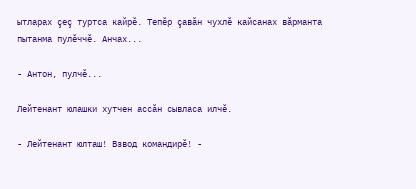ытларах çеç туртса кайрĕ. Тепĕр çавăн чухлĕ кайсанах вăрманта пытанма пулĕччĕ. Анчах...

- Антон, пулчĕ...

Лейтенант юлашки хутчен ассăн сывласа илчĕ.

- Лейтенант юлташ! Взвод командирĕ! -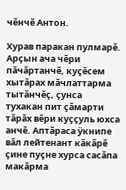чĕнчĕ Антон.

Хурав паракан пулмарĕ. Арçын ача чĕри пăчăртанчĕ, куçĕсем хытăрах мăчлаттарма тытăнчĕç, çунса тухакан пит çăмарти тăрăх вĕри куççуль юхса анчĕ. Аптăраса ÿкнипе вăл лейтенант кăкăрĕ çине пуçне хурса сасăпа макăрма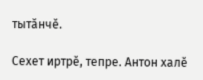тытăнчĕ.

Сехет иртрĕ, тепре. Антон халĕ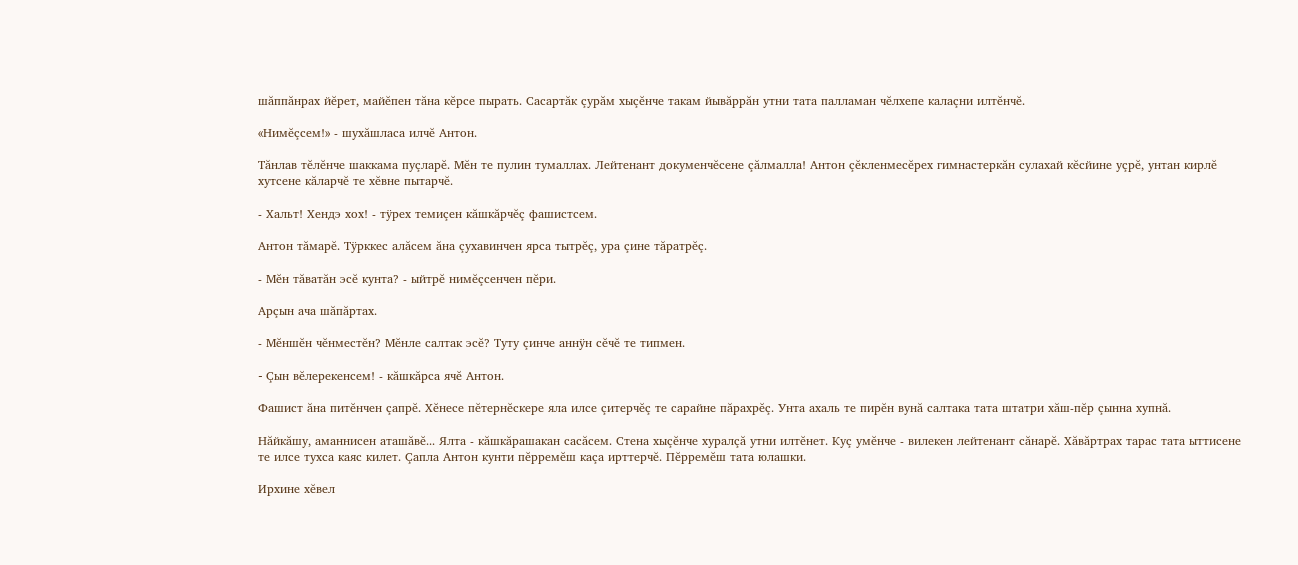шăппăнрах йĕрет, майĕпен тăна кĕрсе пырать. Сасартăк çурăм хыçĕнче такам йывăррăн утни тата палламан чĕлхепе калаçни илтĕнчĕ.

«Нимĕçсем!» - шухăшласа илчĕ Антон.

Тăнлав тĕлĕнче шаккама пуçларĕ. Мĕн те пулин тумаллах. Лейтенант докуменчĕсене çăлмалла! Антон çĕкленмесĕрех гимнастеркăн сулахай кĕсйине уçрĕ, унтан кирлĕ хутсене кăларчĕ те хĕвне пытарчĕ.

- Хальт! Хендэ хох! - тÿрех темиçен кăшкăрчĕç фашистсем.

Антон тăмарĕ. Тÿрккес алăсем ăна çухавинчен ярса тытрĕç, ура çине тăратрĕç.

- Мĕн тăватăн эсĕ кунта? - ыйтрĕ нимĕçсенчен пĕри.

Арçын ача шăпăртах.

- Мĕншĕн чĕнместĕн? Мĕнле салтак эсĕ? Туту çинче аннÿн сĕчĕ те типмен.

- Çын вĕлерекенсем! - кăшкăрса ячĕ Антон.

Фашист ăна питĕнчен çапрĕ. Хĕнесе пĕтернĕскере яла илсе çитерчĕç те сарайне пăрахрĕç. Унта ахаль те пирĕн вунă салтака тата штатри хăш-пĕр çынна хупнă.

Нăйкăшу, аманнисен аташăвĕ... Ялта - кăшкăрашакан сасăсем. Стена хыçĕнче хуралçă утни илтĕнет. Куç умĕнче - вилекен лейтенант сăнарĕ. Хăвăртрах тарас тата ыттисене те илсе тухса каяс килет. Çапла Антон кунти пĕрремĕш каçа ирттерчĕ. Пĕрремĕш тата юлашки.

Ирхине хĕвел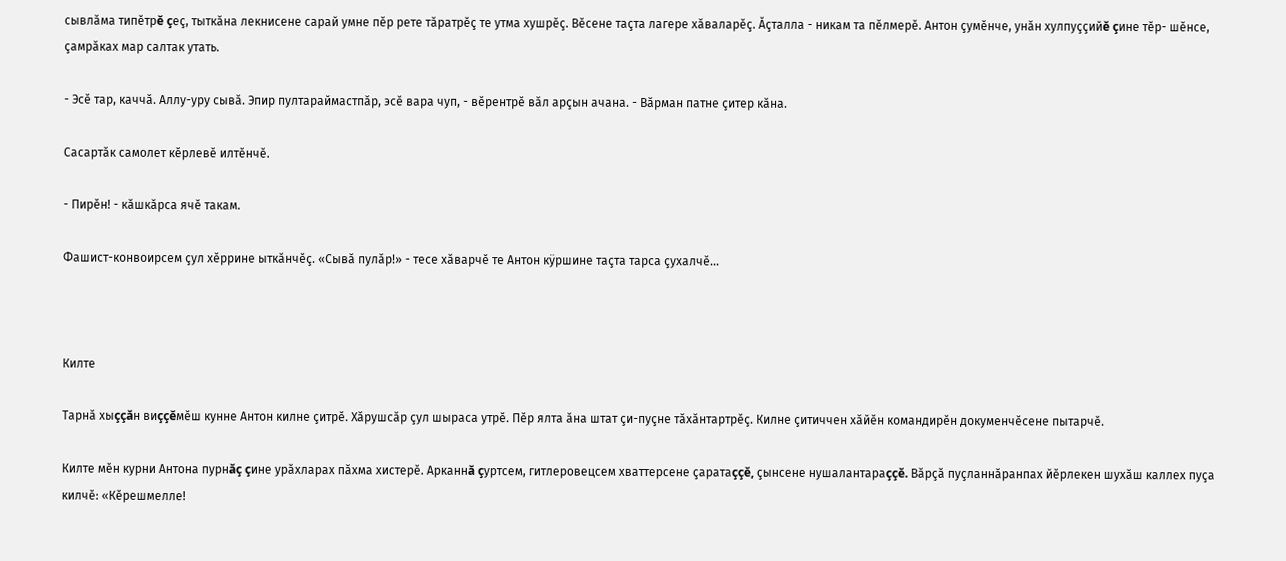сывлăма типĕтрĕ çеç, тыткăна лекнисене сарай умне пĕр рете тăратрĕç те утма хушрĕç. Вĕсене таçта лагере хăваларĕç. Ăçталла - никам та пĕлмерĕ. Антон çумĕнче, унăн хулпуççийĕ çине тĕр- шĕнсе, çамрăках мар салтак утать.

- Эсĕ тар, каччă. Аллу-уру сывă. Эпир пултараймастпăр, эсĕ вара чуп, - вĕрентрĕ вăл арçын ачана. - Вăрман патне çитер кăна.

Сасартăк самолет кĕрлевĕ илтĕнчĕ.

- Пирĕн! - кăшкăрса ячĕ такам.

Фашист-конвоирсем çул хĕррине ыткăнчĕç. «Сывă пулăр!» - тесе хăварчĕ те Антон кÿршине таçта тарса çухалчĕ...



Килте

Тарнă хыççăн виççĕмĕш кунне Антон килне çитрĕ. Хăрушсăр çул шыраса утрĕ. Пĕр ялта ăна штат çи-пуçне тăхăнтартрĕç. Килне çитиччен хăйĕн командирĕн докуменчĕсене пытарчĕ.

Килте мĕн курни Антона пурнăç çине урăхларах пăхма хистерĕ. Арканнă çуртсем, гитлеровецсем хваттерсене çаратаççĕ, çынсене нушалантараççĕ. Вăрçă пуçланнăранпах йĕрлекен шухăш каллех пуçа килчĕ: «Кĕрешмелле!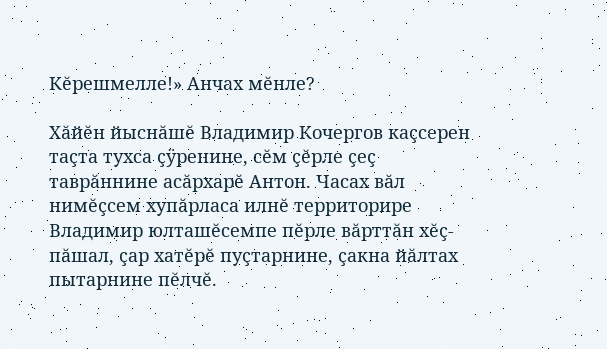Кĕрешмелле!» Анчах мĕнле?

Хăйĕн йыснăшĕ Владимир Кочергов каçсерен таçта тухса çÿренине, сĕм çĕрле çеç таврăннине асăрхарĕ Антон. Часах вăл нимĕçсем хупăрласа илнĕ территорире Владимир юлташĕсемпе пĕрле вăрттăн хĕç-пăшал, çар хатĕрĕ пуçтарнине, çакна йăлтах пытарнине пĕлчĕ.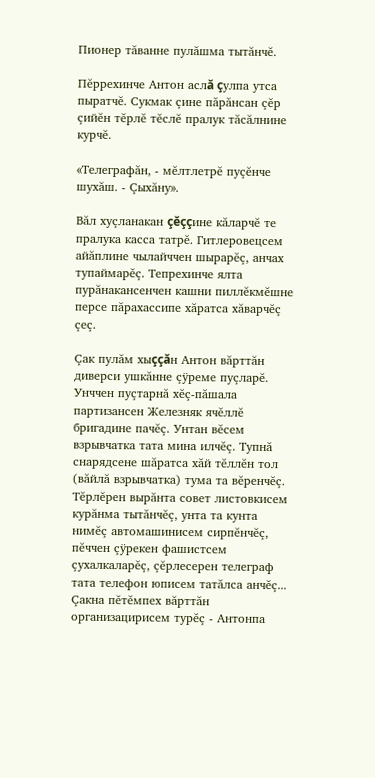Пионер тăванне пулăшма тытăнчĕ.

Пĕррехинче Антон аслă çулпа утса пыратчĕ. Сукмак çине пăрăнсан çĕр çийĕн тĕрлĕ тĕслĕ пралук тăсăлнине курчĕ.

«Телеграфăн, - мĕлтлетрĕ пуçĕнче шухăш. - Çыхăну».

Вăл хуçланакан çĕççине кăларчĕ те пралука касса татрĕ. Гитлеровецсем айăплине чылайччен шырарĕç, анчах тупаймарĕç. Тепрехинче ялта пурăнакансенчен кашни пиллĕкмĕшне персе пăрахассипе хăратса хăварчĕç çеç.

Çак пулăм хыççăн Антон вăрттăн диверси ушкăнне çÿреме пуçларĕ. Унччен пуçтарнă хĕç-пăшала партизансен Железняк ячĕллĕ бригадине пачĕç. Унтан вĕсем взрывчатка тата мина илчĕç. Тупнă снарядсене шăратса хăй тĕллĕн тол (вăйлă взрывчатка) тума та вĕренчĕç. Тĕрлĕрен вырăнта совет листовкисем курăнма тытăнчĕç, унта та кунта нимĕç автомашинисем сирпĕнчĕç, пĕччен çÿрекен фашистсем çухалкаларĕç, çĕрлесерен телеграф тата телефон юписем татăлса анчĕç... Çакна пĕтĕмпех вăрттăн организацирисем турĕç - Антонпа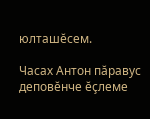юлташĕсем.

Часах Антон пăравус деповĕнче ĕçлеме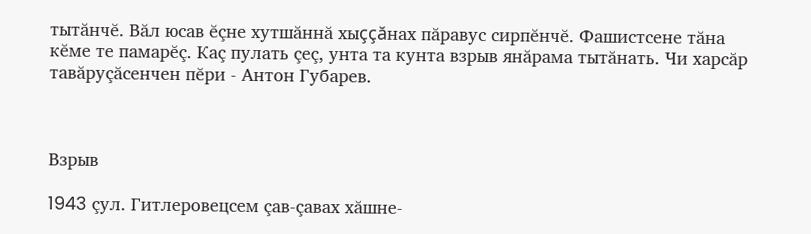тытăнчĕ. Вăл юсав ĕçне хутшăннă хыççăнах пăравус сирпĕнчĕ. Фашистсене тăна кĕме те памарĕç. Каç пулать çеç, унта та кунта взрыв янăрама тытăнать. Чи харсăр тавăруçăсенчен пĕри - Антон Губарев.



Взрыв

1943 çул. Гитлеровецсем çав-çавах хăшне-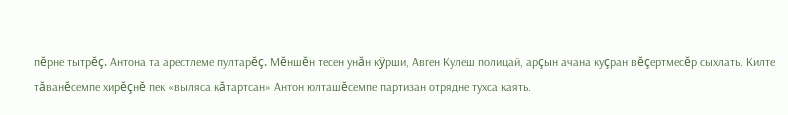пĕрне тытрĕç. Антона та арестлеме пултарĕç. Мĕншĕн тесен унăн кÿрши, Авген Кулеш полицай, арçын ачана куçран вĕçертмесĕр сыхлать. Килте тăванĕсемпе хирĕçнĕ пек «выляса кăтартсан» Антон юлташĕсемпе партизан отрядне тухса каять.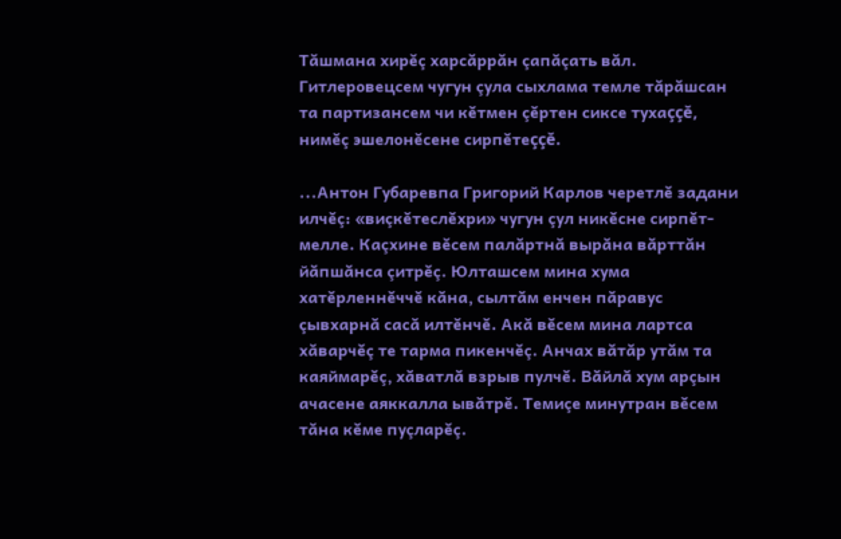Тăшмана хирĕç харсăррăн çапăçать вăл. Гитлеровецсем чугун çула сыхлама темле тăрăшсан та партизансем чи кĕтмен çĕртен сиксе тухаççĕ, нимĕç эшелонĕсене сирпĕтеççĕ.

...Антон Губаревпа Григорий Карлов черетлĕ задани илчĕç: «виçкĕтеслĕхри» чугун çул никĕсне сирпĕт-мелле. Каçхине вĕсем палăртнă вырăна вăрттăн йăпшăнса çитрĕç. Юлташсем мина хума хатĕрленнĕччĕ кăна, сылтăм енчен пăравус çывхарнă сасă илтĕнчĕ. Акă вĕсем мина лартса хăварчĕç те тарма пикенчĕç. Анчах вăтăр утăм та каяймарĕç, хăватлă взрыв пулчĕ. Вăйлă хум арçын ачасене аяккалла ывăтрĕ. Темиçе минутран вĕсем тăна кĕме пуçларĕç.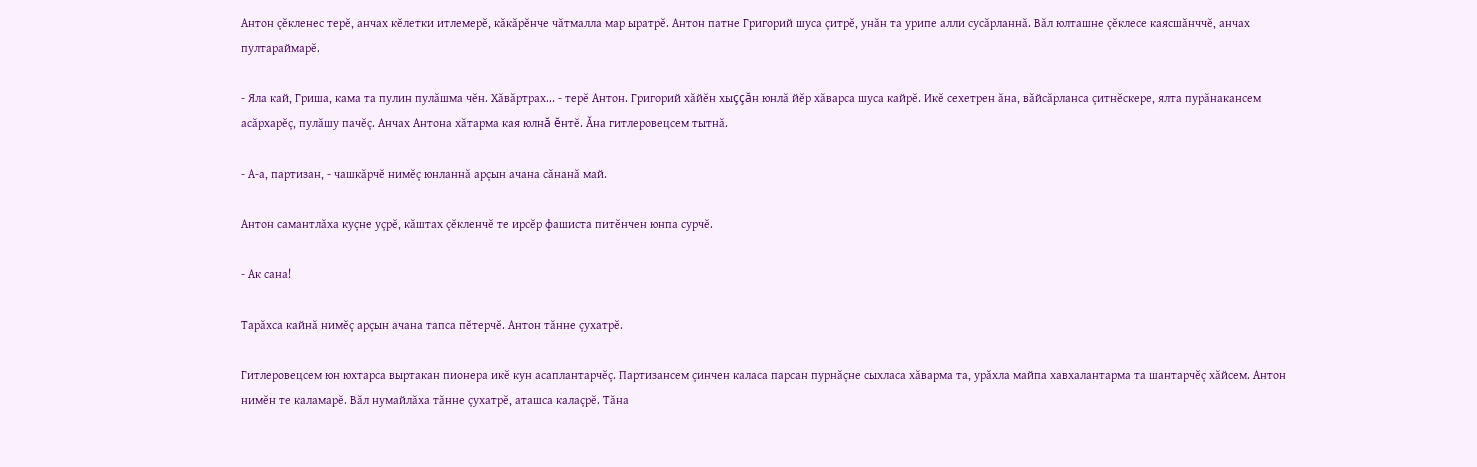Антон çĕкленес терĕ, анчах кĕлетки итлемерĕ, кăкăрĕнче чăтмалла мар ыратрĕ. Антон патне Григорий шуса çитрĕ, унăн та урипе алли сусăрланнă. Вăл юлташне çĕклесе каясшăнччĕ, анчах пултараймарĕ.

- Яла кай, Гриша, кама та пулин пулăшма чĕн. Хăвăртрах... - терĕ Антон. Григорий хăйĕн хыççăн юнлă йĕр хăварса шуса кайрĕ. Икĕ сехетрен ăна, вăйсăрланса çитнĕскере, ялта пурăнакансем асăрхарĕç, пулăшу пачĕç. Анчах Антона хăтарма кая юлнă ĕнтĕ. Ăна гитлеровецсем тытнă.

- А-а, партизан, - чашкăрчĕ нимĕç юнланнă арçын ачана сăнанă май.

Антон самантлăха куçне уçрĕ, кăштах çĕкленчĕ те ирсĕр фашиста питĕнчен юнпа сурчĕ.

- Ак сана!

Тарăхса кайнă нимĕç арçын ачана тапса пĕтерчĕ. Антон тăнне çухатрĕ.

Гитлеровецсем юн юхтарса выртакан пионера икĕ кун асаплантарчĕç. Партизансем çинчен каласа парсан пурнăçне сыхласа хăварма та, урăхла майпа хавхалантарма та шантарчĕç хăйсем. Антон нимĕн те каламарĕ. Вăл нумайлăха тăнне çухатрĕ, аташса калаçрĕ. Тăна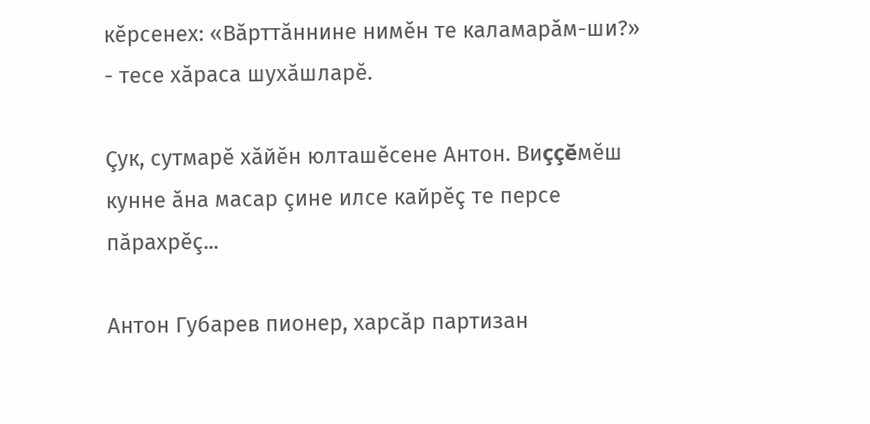кĕрсенех: «Вăрттăннине нимĕн те каламарăм-ши?» - тесе хăраса шухăшларĕ.

Çук, сутмарĕ хăйĕн юлташĕсене Антон. Виççĕмĕш кунне ăна масар çине илсе кайрĕç те персе пăрахрĕç...

Антон Губарев пионер, харсăр партизан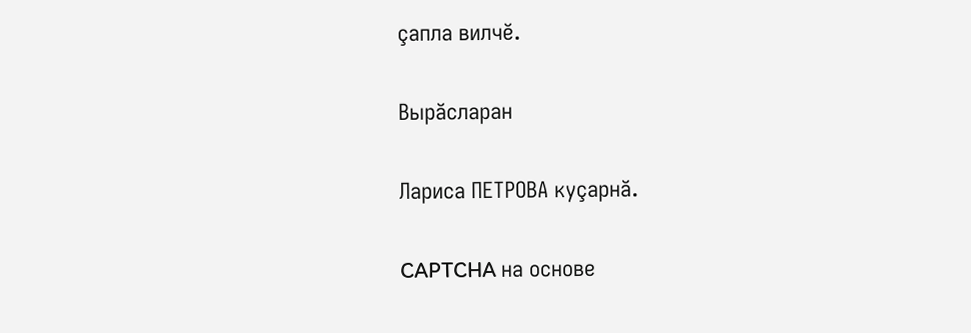çапла вилчĕ.

Вырăсларан

Лариса ПЕТРОВА куçарнă.

CAPTCHA на основе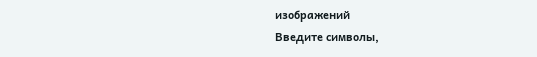изображений
Введите символы,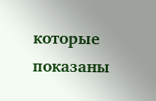которые показаны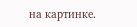на картинке.